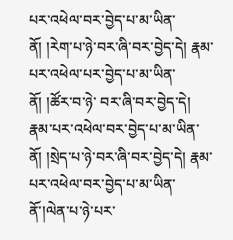པར་འཕེལ་བར་བྱེད་པ་མ་ཡིན་ནོ། །རེག་པ་ཉེ་བར་ཞི་བར་བྱེད་དེ། རྣམ་པར་འཕེལ་པར་བྱེད་པ་མ་ཡིན་ནོ། །ཚོར་བ་ཉེ་ བར་ཞི་བར་བྱེད་དེ། རྣམ་པར་འཕེལ་བར་བྱེད་པ་མ་ཡིན་ནོ། །སྲེད་པ་ཉེ་བར་ཞི་བར་བྱེད་དེ། རྣམ་པར་འཕེལ་བར་བྱེད་པ་མ་ཡིན་ནོ་།ལེན་པ་ཉེ་པར་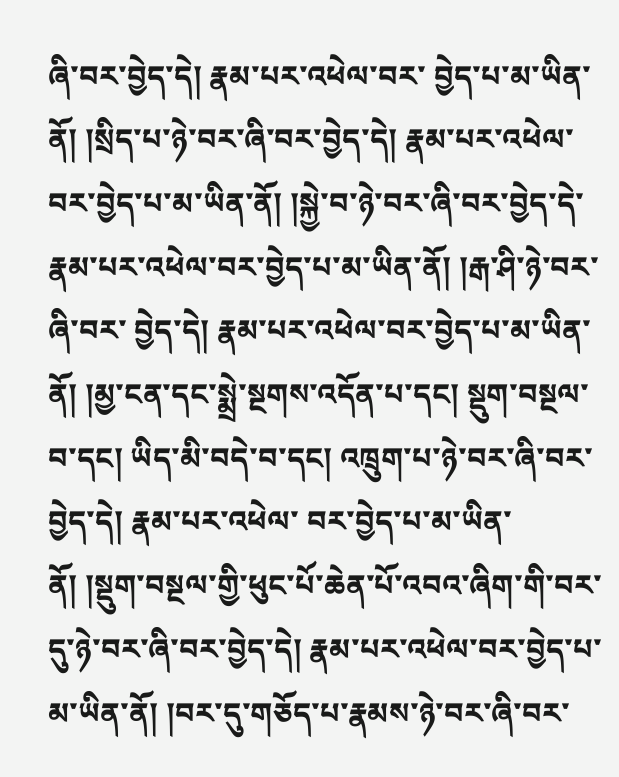ཞི་བར་བྱེད་དེ། རྣམ་པར་འཕེལ་བར་ བྱེད་པ་མ་ཡིན་ནོ། །སྲིད་པ་ཉེ་བར་ཞི་བར་བྱེད་དེ། རྣམ་པར་འཕེལ་བར་བྱེད་པ་མ་ཡིན་ནོ། །སྐྱེ་བ་ཉེ་བར་ཞི་བར་བྱེད་དེ་རྣམ་པར་འཕེལ་བར་བྱེད་པ་མ་ཡིན་ནོ། །རྒ་ཤི་ཉེ་བར་ཞི་བར་ བྱེད་དེ། རྣམ་པར་འཕེལ་བར་བྱེད་པ་མ་ཡིན་ནོ། །མྱ་ངན་དང་སྨྲེ་སྔགས་འདོན་པ་དང། སྡུག་བསྔལ་བ་དང། ཡིད་མི་བདེ་བ་དང། འཁྲུག་པ་ཉེ་བར་ཞི་བར་བྱེད་དེ། རྣམ་པར་འཕེལ་ བར་བྱེད་པ་མ་ཡིན་ནོ། །སྡུག་བསྔལ་གྱི་ཕུང་པོ་ཆེན་པོ་འབའ་ཞིག་གི་བར་དུ་ཉེ་བར་ཞི་བར་བྱེད་དེ། རྣམ་པར་འཕེལ་བར་བྱེད་པ་མ་ཡིན་ནོ། །བར་དུ་གཅོད་པ་རྣམས་ཉེ་བར་ཞི་བར་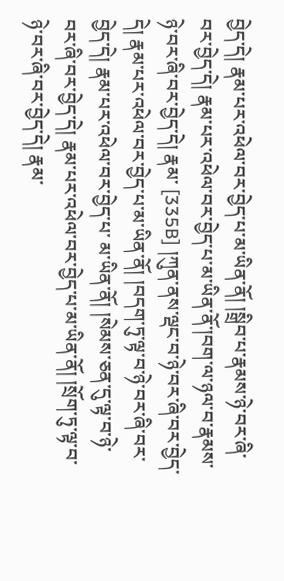བྱེད་དེ། རྣམ་པར་འཕེལ་བར་བྱེད་པ་མ་ཡིན་ནོ། །སྒྲིབ་པ་རྣམས་ཉེ་བར་ཞི་བར་བྱེད་དེ། རྣམ་པར་འཕེལ་བར་བྱེད་པ་མ་ཡིན་ནོ་།བག་ལ་ཉལ་བ་རྣམས་ཉེ་བར་ཞི་བར་བྱེད་དེ། རྣམ་ [335B] །ཀུན་ནས་ལྡང་བ་ཉེ་བར་ཞི་བར་བྱེད་དེ། རྣམ་པར་འཕེལ་བར་བྱེད་པ་མ་ཡིན་ནོ། །བདག་ཏུ་ལྟ་བ་ཉེ་བར་ཞི་བར་བྱེད་དེ། རྣམ་པར་འཕེལ་བར་བྱེད་པ་ མ་ཡིན་ནོ། །སེམས་ཅན་དུ་ལྟ་བ་ཉེ་བར་ཞི་བར་བྱེད་དེ། རྣམ་པར་འཕེལ་བར་བྱེད་པ་མ་ཡིན་ནོ། །སྲོག་ཏུ་ལྟ་བ་ཉེ་བར་ཞི་བར་བྱེད་དེ། རྣམ་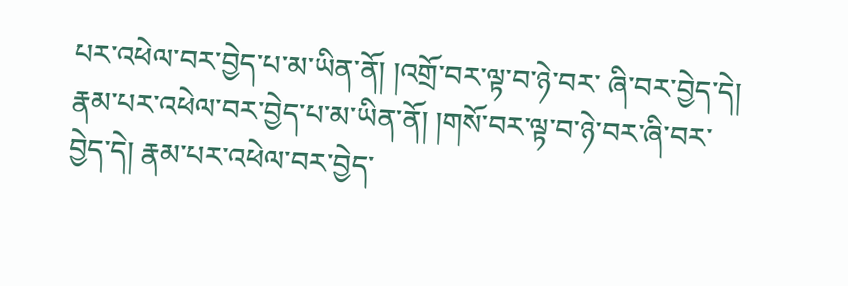པར་འཕེལ་བར་བྱེད་པ་མ་ཡིན་ནོ། །འགྲོ་བར་ལྟ་བ་ཉེ་བར་ ཞི་བར་བྱེད་དེ། རྣམ་པར་འཕེལ་བར་བྱེད་པ་མ་ཡིན་ནོ། །གསོ་བར་ལྟ་བ་ཉེ་བར་ཞི་བར་བྱེད་དེ། རྣམ་པར་འཕེལ་བར་བྱེད་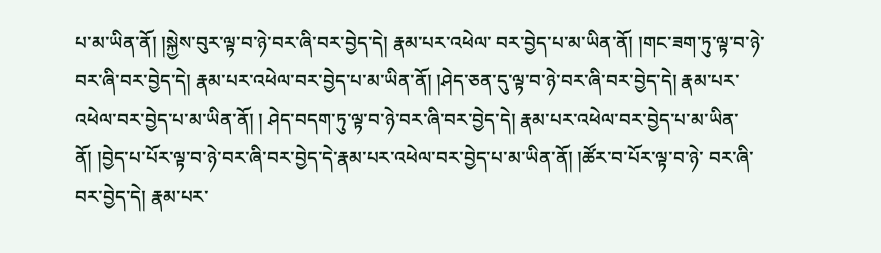པ་མ་ཡིན་ནོ། །སྐྱེས་བུར་ལྟ་བ་ཉེ་བར་ཞི་བར་བྱེད་དེ། རྣམ་པར་འཕེལ་ བར་བྱེད་པ་མ་ཡིན་ནོ། །གང་ཟག་ཏུ་ལྟ་བ་ཉེ་བར་ཞི་བར་བྱེད་དེ། རྣམ་པར་འཕེལ་བར་བྱེད་པ་མ་ཡིན་ནོ། །ཤེད་ཅན་དུ་ལྟ་བ་ཉེ་བར་ཞི་བར་བྱེད་དེ། རྣམ་པར་འཕེལ་བར་བྱེད་པ་མ་ཡིན་ནོ། ། ཤེད་བདག་ཏུ་ལྟ་བ་ཉེ་བར་ཞི་བར་བྱེད་དེ། རྣམ་པར་འཕེལ་བར་བྱེད་པ་མ་ཡིན་ནོ། །བྱེད་པ་པོར་ལྟ་བ་ཉེ་བར་ཞི་བར་བྱེད་དེ་རྣམ་པར་འཕེལ་བར་བྱེད་པ་མ་ཡིན་ནོ། །ཚོར་བ་པོར་ལྟ་བ་ཉེ་ བར་ཞི་བར་བྱེད་དེ། རྣམ་པར་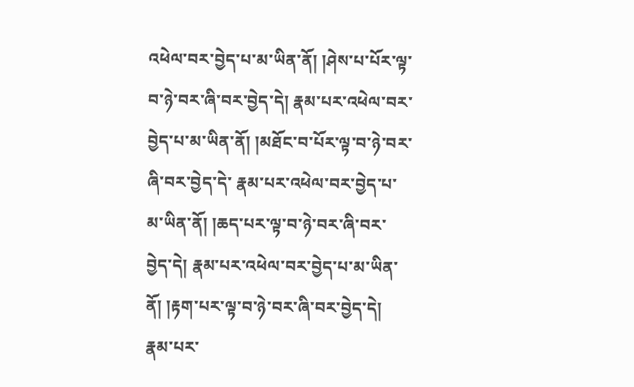འཕེལ་བར་བྱེད་པ་མ་ཡིན་ནོ། །ཤེས་པ་པོར་ལྟ་བ་ཉེ་བར་ཞི་བར་བྱེད་དེ། རྣམ་པར་འཕེལ་བར་བྱེད་པ་མ་ཡིན་ནོ། །མཐོང་བ་པོར་ལྟ་བ་ཉེ་བར་ཞི་བར་བྱེད་དེ་ རྣམ་པར་འཕེལ་བར་བྱེད་པ་མ་ཡིན་ནོ། །ཆད་པར་ལྟ་བ་ཉེ་བར་ཞི་བར་བྱེད་དེ། རྣམ་པར་འཕེལ་བར་བྱེད་པ་མ་ཡིན་ནོ། །རྟག་པར་ལྟ་བ་ཉེ་བར་ཞི་བར་བྱེད་དེ། རྣམ་པར་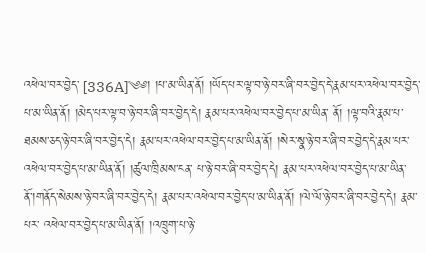འཕེལ་བར་བྱེད་ [336A]༄༅། །པ་མ་ཡིན་ནོ། །ཡོད་པར་ལྟ་བ་ཉེ་བར་ཞི་བར་བྱེད་དེ་རྣམ་པར་འཕེལ་བར་བྱེད་པ་མ་ཡིན་ནོ། །མེད་པར་ལྟ་བ་ཉེ་བར་ཞི་བར་བྱེད་དེ། རྣམ་པར་འཕེལ་བར་བྱེད་པ་མ་ཡིན་ ནོ། །ལྟ་བའི་རྣམ་པ་ཐམས་ཅད་ཉེ་བར་ཞི་བར་བྱེད་དེ། རྣམ་པར་འཕེལ་བར་བྱེད་པ་མ་ཡིན་ནོ། །སེར་སྣ་ཉེ་བར་ཞི་བར་བྱེད་དེ་རྣམ་པར་འཕེལ་བར་བྱེད་པ་མ་ཡིན་ནོ། །ཚུལ་ཁྲིམས་ངན་ པ་ཉེ་བར་ཞི་བར་བྱེད་དེ། རྣམ་པར་འཕེལ་བར་བྱེད་པ་མ་ཡིན་ནོ་།གནོད་སེམས་ཉེ་བར་ཞི་བར་བྱེད་དེ། རྣམ་པར་འཕེལ་བར་བྱེད་པ་མ་ཡིན་ནོ། །ལེ་ལོ་ཉེ་བར་ཞི་བར་བྱེད་དེ། རྣམ་པར་ འཕེལ་བར་བྱེད་པ་མ་ཡིན་ནོ། །འཁྲུག་པ་ཉེ་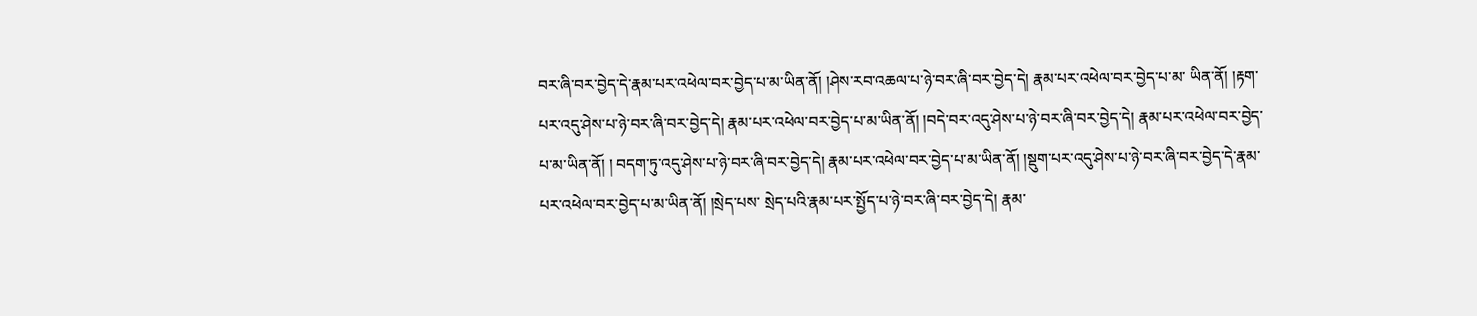བར་ཞི་བར་བྱེད་དེ་རྣམ་པར་འཕེལ་བར་བྱེད་པ་མ་ཡིན་ནོ། །ཤེས་རབ་འཆལ་པ་ཉེ་བར་ཞི་བར་བྱེད་དེ། རྣམ་པར་འཕེལ་བར་བྱེད་པ་མ་ ཡིན་ནོ། །རྟག་པར་འདུ་ཤེས་པ་ཉེ་བར་ཞི་བར་བྱེད་དེ། རྣམ་པར་འཕེལ་བར་བྱེད་པ་མ་ཡིན་ནོ། །བདེ་བར་འདུ་ཤེས་པ་ཉེ་བར་ཞི་བར་བྱེད་དེ། རྣམ་པར་འཕེལ་བར་བྱེད་པ་མ་ཡིན་ནོ། ། བདག་ཏུ་འདུ་ཤེས་པ་ཉེ་བར་ཞི་བར་བྱེད་དེ། རྣམ་པར་འཕེལ་བར་བྱེད་པ་མ་ཡིན་ནོ། །སྡུག་པར་འདུ་ཤེས་པ་ཉེ་བར་ཞི་བར་བྱེད་དེ་རྣམ་པར་འཕེལ་བར་བྱེད་པ་མ་ཡིན་ནོ། །སྲེད་པས་ སྲེད་པའི་རྣམ་པར་སྤྱོད་པ་ཉེ་བར་ཞི་བར་བྱེད་དེ། རྣམ་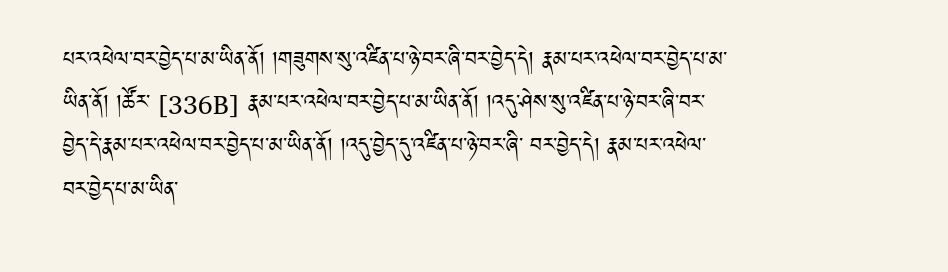པར་འཕེལ་བར་བྱེད་པ་མ་ཡིན་ནོ། །གཟུགས་སུ་འཛིན་པ་ཉེ་བར་ཞི་བར་བྱེད་དེ། རྣམ་པར་འཕེལ་བར་བྱེད་པ་མ་ཡིན་ནོ། །ཚོར་ [336B] རྣམ་པར་འཕེལ་བར་བྱེད་པ་མ་ཡིན་ནོ། །འདུ་ཤེས་སུ་འཛིན་པ་ཉེ་བར་ཞི་བར་བྱེད་དེ་རྣམ་པར་འཕེལ་བར་བྱེད་པ་མ་ཡིན་ནོ། །འདུ་བྱེད་དུ་འཛིན་པ་ཉེ་བར་ཞི་ བར་བྱེད་དེ། རྣམ་པར་འཕེལ་བར་བྱེད་པ་མ་ཡིན་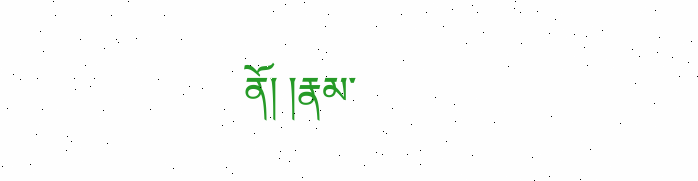ནོ། །རྣམ་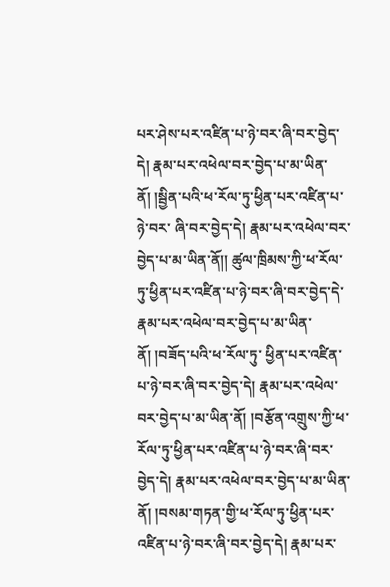པར་ཤེས་པར་འཛིན་པ་ཉེ་བར་ཞི་བར་བྱེད་དེ། རྣམ་པར་འཕེལ་བར་བྱེད་པ་མ་ཡིན་ནོ། །སྦྱིན་པའི་ཕ་རོལ་ཏུ་ཕྱིན་པར་འཛིན་པ་ཉེ་བར་ ཞི་བར་བྱེད་དེ། རྣམ་པར་འཕེལ་བར་བྱེད་པ་མ་ཡིན་ནོ།། ཚུལ་ཁྲིམས་ཀྱི་ཕ་རོལ་ཏུ་ཕྱིན་པར་འཛིན་པ་ཉེ་བར་ཞི་བར་བྱེད་དེ་རྣམ་པར་འཕེལ་བར་བྱེད་པ་མ་ཡིན་ནོ། །བཟོད་པའི་ཕ་རོལ་ཏུ་ ཕྱིན་པར་འཛིན་པ་ཉེ་བར་ཞི་བར་བྱེད་དེ། རྣམ་པར་འཕེལ་བར་བྱེད་པ་མ་ཡིན་ནོ། །བརྩོན་འགྲུས་ཀྱི་ཕ་རོལ་ཏུ་ཕྱིན་པར་འཛིན་པ་ཉེ་བར་ཞི་བར་བྱེད་དེ། རྣམ་པར་འཕེལ་བར་བྱེད་པ་མ་ཡིན་ ནོ། །བསམ་གཏན་གྱི་ཕ་རོལ་ཏུ་ཕྱིན་པར་འཛིན་པ་ཉེ་བར་ཞི་བར་བྱེད་དེ། རྣམ་པར་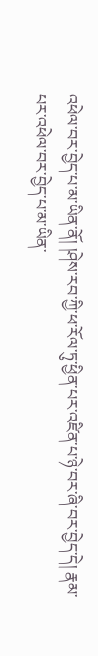འཕེལ་བར་བྱེད་པ་མ་ཡིན་ནོ། །ཤེས་རབ་ཀྱི་ཕ་རོལ་ཏུ་ཕྱིན་པར་འཛིན་པ་ཉེ་བར་ཞི་བར་བྱེད་དེ། རྣམ་ པར་འཕེལ་བར་བྱེད་པ་མ་ཡིན་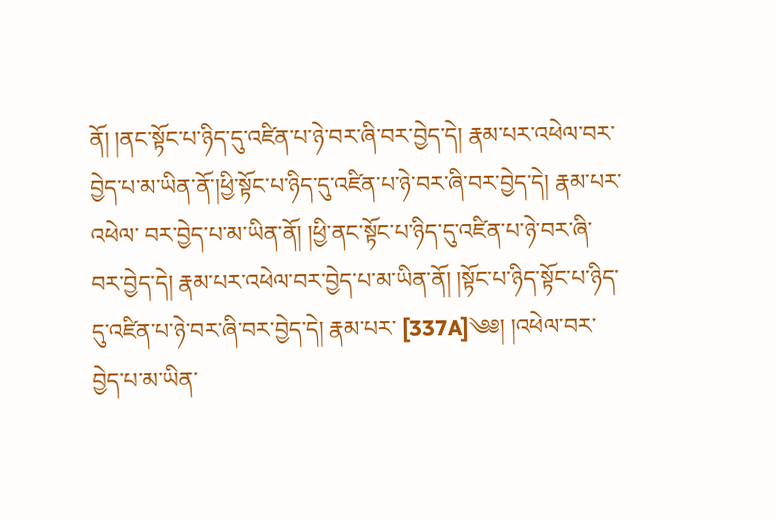ནོ། །ནང་སྟོང་པ་ཉིད་དུ་འཛིན་པ་ཉེ་བར་ཞི་བར་བྱེད་དེ། རྣམ་པར་འཕེལ་བར་བྱེད་པ་མ་ཡིན་ནོ་།ཕྱི་སྟོང་པ་ཉིད་དུ་འཛིན་པ་ཉེ་བར་ཞི་བར་བྱེད་དེ། རྣམ་པར་འཕེལ་ བར་བྱེད་པ་མ་ཡིན་ནོ། །ཕྱི་ནང་སྟོང་པ་ཉིད་དུ་འཛིན་པ་ཉེ་བར་ཞི་བར་བྱེད་དེ། རྣམ་པར་འཕེལ་བར་བྱེད་པ་མ་ཡིན་ནོ། །སྟོང་པ་ཉིད་སྟོང་པ་ཉིད་དུ་འཛིན་པ་ཉེ་བར་ཞི་བར་བྱེད་དེ། རྣམ་པར་ [337A]༄༅། །འཕེལ་བར་བྱེད་པ་མ་ཡིན་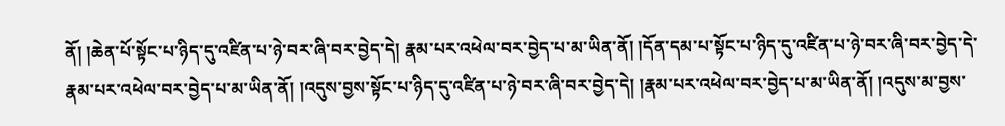ནོ། །ཆེན་པོ་སྟོང་པ་ཉིད་དུ་འཛིན་པ་ཉེ་བར་ཞི་བར་བྱེད་དེ། རྣམ་པར་འཕེལ་བར་བྱེད་པ་མ་ཡིན་ནོ། །དོན་དམ་པ་སྟོང་པ་ཉིད་དུ་འཛིན་པ་ཉེ་བར་ཞི་བར་བྱེད་དེ་ རྣམ་པར་འཕེལ་བར་བྱེད་པ་མ་ཡིན་ནོ། །འདུས་བྱས་སྟོང་པ་ཉིད་དུ་འཛིན་པ་ཉེ་བར་ཞི་བར་བྱེད་དེ། །རྣམ་པར་འཕེལ་བར་བྱེད་པ་མ་ཡིན་ནོ། །འདུས་མ་བྱས་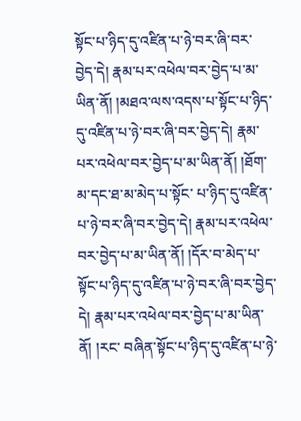སྟོང་པ་ཉིད་དུ་འཛིན་པ་ཉེ་བར་ཞི་བར་ བྱེད་དེ། རྣམ་པར་འཕེལ་བར་བྱེད་པ་མ་ཡིན་ནོ། །མཐའ་ལས་འདས་པ་སྟོང་པ་ཉིད་དུ་འཛིན་པ་ཉེ་བར་ཞི་བར་བྱེད་དེ། རྣམ་པར་འཕེལ་བར་བྱེད་པ་མ་ཡིན་ནོ། །ཐོག་མ་དང་ཐ་མ་མེད་པ་སྟོང་ པ་ཉིད་དུ་འཛིན་པ་ཉེ་བར་ཞི་བར་བྱེད་དེ། རྣམ་པར་འཕེལ་བར་བྱེད་པ་མ་ཡིན་ནོ། །དོར་བ་མེད་པ་སྟོང་པ་ཉིད་དུ་འཛིན་པ་ཉེ་བར་ཞི་བར་བྱེད་དེ། རྣམ་པར་འཕེལ་བར་བྱེད་པ་མ་ཡིན་ནོ། །རང་ བཞིན་སྟོང་པ་ཉིད་དུ་འཛིན་པ་ཉེ་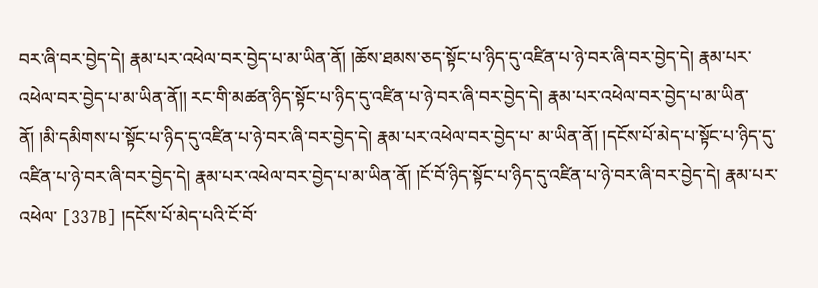བར་ཞི་བར་བྱེད་དེ། རྣམ་པར་འཕེལ་བར་བྱེད་པ་མ་ཡིན་ནོ། །ཆོས་ཐམས་ཅད་སྟོང་པ་ཉིད་དུ་འཛིན་པ་ཉེ་བར་ཞི་བར་བྱེད་དེ། རྣམ་པར་འཕེལ་བར་བྱེད་པ་མ་ཡིན་ནོ།། རང་གི་མཚན་ཉིད་སྟོང་པ་ཉིད་དུ་འཛིན་པ་ཉེ་བར་ཞི་བར་བྱེད་དེ། རྣམ་པར་འཕེལ་བར་བྱེད་པ་མ་ཡིན་ནོ། །མི་དམིགས་པ་སྟོང་པ་ཉིད་དུ་འཛིན་པ་ཉེ་བར་ཞི་བར་བྱེད་དེ། རྣམ་པར་འཕེལ་བར་བྱེད་པ་ མ་ཡིན་ནོ། །དངོས་པོ་མེད་པ་སྟོང་པ་ཉིད་དུ་འཛིན་པ་ཉེ་བར་ཞི་བར་བྱེད་དེ། རྣམ་པར་འཕེལ་བར་བྱེད་པ་མ་ཡིན་ནོ། །ངོ་བོ་ཉིད་སྟོང་པ་ཉིད་དུ་འཛིན་པ་ཉེ་བར་ཞི་བར་བྱེད་དེ། རྣམ་པར་འཕེལ་ [337B] །དངོས་པོ་མེད་པའི་ངོ་བོ་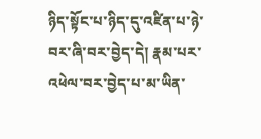ཉིད་སྟོང་པ་ཉིད་དུ་འཛིན་པ་ཉེ་བར་ཞི་བར་བྱེད་དེ། རྣམ་པར་འཕེལ་བར་བྱེད་པ་མ་ཡིན་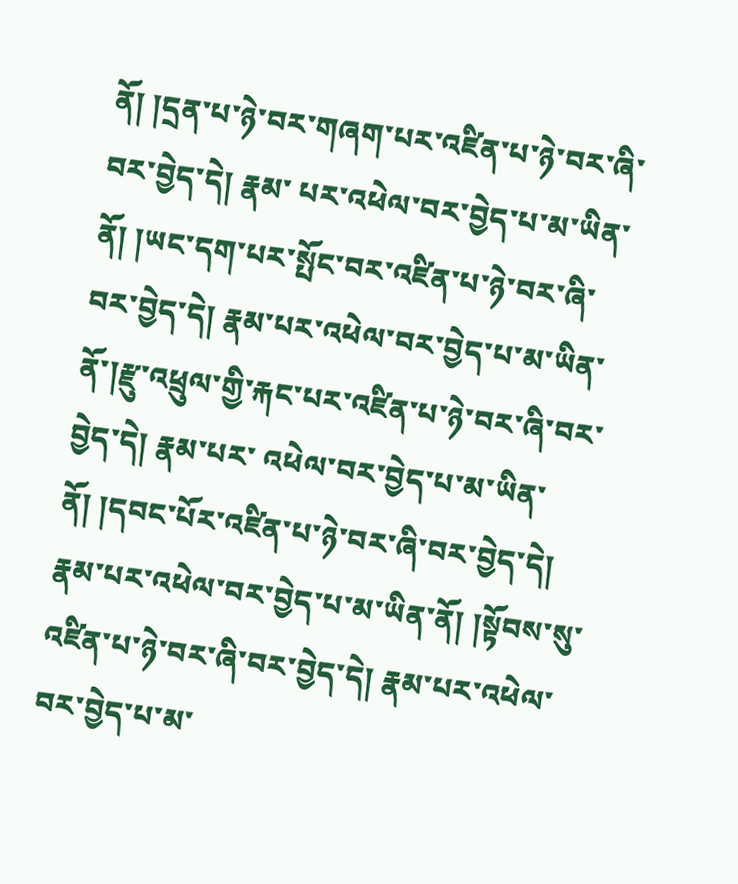ནོ། །དྲན་པ་ཉེ་བར་གཞག་པར་འཛིན་པ་ཉེ་བར་ཞི་བར་བྱེད་དེ། རྣམ་ པར་འཕེལ་བར་བྱེད་པ་མ་ཡིན་ནོ། །ཡང་དག་པར་སྤོང་བར་འཛིན་པ་ཉེ་བར་ཞི་བར་བྱེད་དེ། རྣམ་པར་འཕེལ་བར་བྱེད་པ་མ་ཡིན་ནོ་།རྫུ་འཕྲུལ་གྱི་རྐང་པར་འཛིན་པ་ཉེ་བར་ཞི་བར་བྱེད་དེ། རྣམ་པར་ འཕེལ་བར་བྱེད་པ་མ་ཡིན་ནོ། །དབང་པོར་འཛིན་པ་ཉེ་བར་ཞི་བར་བྱེད་དེ། རྣམ་པར་འཕེལ་བར་བྱེད་པ་མ་ཡིན་ནོ། །སྟོབས་སུ་འཛིན་པ་ཉེ་བར་ཞི་བར་བྱེད་དེ། རྣམ་པར་འཕེལ་བར་བྱེད་པ་མ་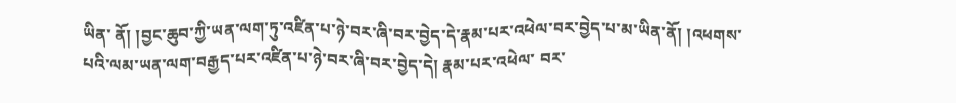ཡིན་ ནོ། །བྱང་ཆུབ་ཀྱི་ཡན་ལག་ཏུ་འཛིན་པ་ཉེ་བར་ཞི་བར་བྱེད་དེ་རྣམ་པར་འཕེལ་བར་བྱེད་པ་མ་ཡིན་ནོ། །འཕགས་པའི་ལམ་ཡན་ལག་བརྒྱད་པར་འཛིན་པ་ཉེ་བར་ཞི་བར་བྱེད་དེ། རྣམ་པར་འཕེལ་ བར་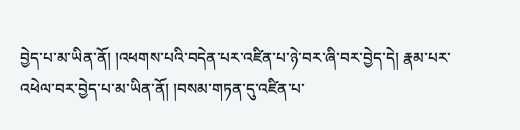བྱེད་པ་མ་ཡིན་ནོ། །འཕགས་པའི་བདེན་པར་འཛིན་པ་ཉེ་བར་ཞི་བར་བྱེད་དེ། རྣམ་པར་འཕེལ་བར་བྱེད་པ་མ་ཡིན་ནོ། །བསམ་གཏན་དུ་འཛིན་པ་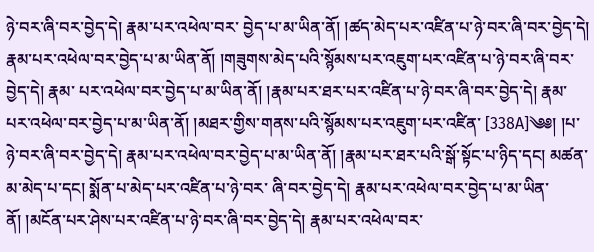ཉེ་བར་ཞི་བར་བྱེད་དེ། རྣམ་པར་འཕེལ་བར་ བྱེད་པ་མ་ཡིན་ནོ། །ཚད་མེད་པར་འཛིན་པ་ཉེ་བར་ཞི་བར་བྱེད་དེ། རྣམ་པར་འཕེལ་བར་བྱེད་པ་མ་ཡིན་ནོ། །གཟུགས་མེད་པའི་སྙོམས་པར་འཇུག་པར་འཛིན་པ་ཉེ་བར་ཞི་བར་བྱེད་དེ། རྣམ་ པར་འཕེལ་བར་བྱེད་པ་མ་ཡིན་ནོ། །རྣམ་པར་ཐར་པར་འཛིན་པ་ཉེ་བར་ཞི་བར་བྱེད་དེ། རྣམ་པར་འཕེལ་བར་བྱེད་པ་མ་ཡིན་ནོ། །མཐར་གྱིས་གནས་པའི་སྙོམས་པར་འཇུག་པར་འཛིན་ [338A]༄༅། །པ་ཉེ་བར་ཞི་བར་བྱེད་དེ། རྣམ་པར་འཕེལ་བར་བྱེད་པ་མ་ཡིན་ནོ། །རྣམ་པར་ཐར་པའི་སྒོ་སྟོང་པ་ཉིད་དང། མཚན་མ་མེད་པ་དང། སྨོན་པ་མེད་པར་འཛིན་པ་ཉེ་བར་ ཞི་བར་བྱེད་དེ། རྣམ་པར་འཕེལ་བར་བྱེད་པ་མ་ཡིན་ནོ། །མངོན་པར་ཤེས་པར་འཛིན་པ་ཉེ་བར་ཞི་བར་བྱེད་དེ། རྣམ་པར་འཕེལ་བར་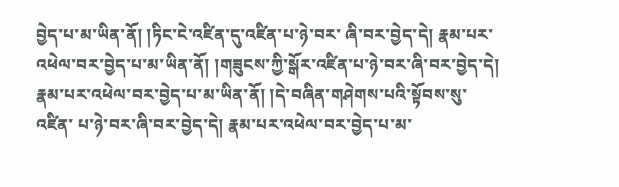བྱེད་པ་མ་ཡིན་ནོ། །ཏིང་ངེ་འཛིན་དུ་འཛིན་པ་ཉེ་བར་ ཞི་བར་བྱེད་དེ། རྣམ་པར་འཕེལ་བར་བྱེད་པ་མ་ཡིན་ནོ། །གཟུངས་ཀྱི་སྒོར་འཛིན་པ་ཉེ་བར་ཞི་བར་བྱེད་དེ། རྣམ་པར་འཕེལ་བར་བྱེད་པ་མ་ཡིན་ནོ། །དེ་བཞིན་གཤེགས་པའི་སྟོབས་སུ་འཛིན་ པ་ཉེ་བར་ཞི་བར་བྱེད་དེ། རྣམ་པར་འཕེལ་བར་བྱེད་པ་མ་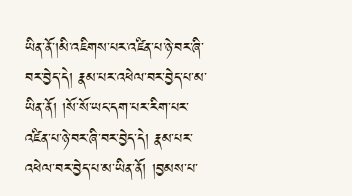ཡིན་ནོ་།མི་འཇིགས་པར་འཛིན་པ་ཉེ་བར་ཞི་བར་བྱེད་དེ། རྣམ་པར་འཕེལ་བར་བྱེད་པ་མ་ཡིན་ནོ། །སོ་སོ་ཡང་དག་པར་རིག་པར་ འཛིན་པ་ཉེ་བར་ཞི་བར་བྱེད་དེ། རྣམ་པར་འཕེལ་བར་བྱེད་པ་མ་ཡིན་ནོ། །བྱམས་པ་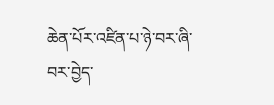ཆེན་པོར་འཛིན་པ་ཉེ་བར་ཞི་བར་བྱེད་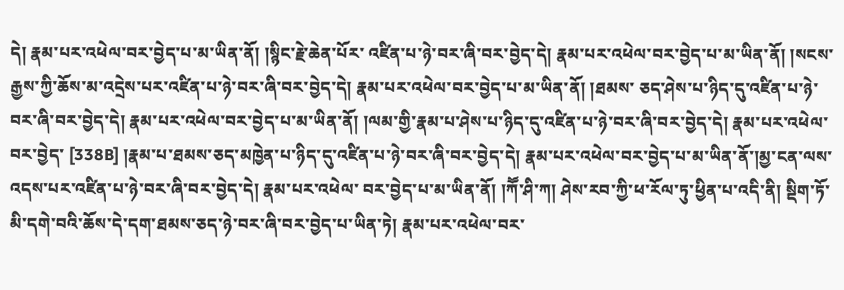དེ། རྣམ་པར་འཕེལ་བར་བྱེད་པ་མ་ཡིན་ནོ། །སྙིང་རྗེ་ཆེན་པོར་ འཛིན་པ་ཉེ་བར་ཞི་བར་བྱེད་དེ། རྣམ་པར་འཕེལ་བར་བྱེད་པ་མ་ཡིན་ནོ། །སངས་རྒྱས་ཀྱི་ཆོས་མ་འདྲེས་པར་འཛིན་པ་ཉེ་བར་ཞི་བར་བྱེད་དེ། རྣམ་པར་འཕེལ་བར་བྱེད་པ་མ་ཡིན་ནོ། །ཐམས་ ཅད་ཤེས་པ་ཉིད་དུ་འཛིན་པ་ཉེ་བར་ཞི་བར་བྱེད་དེ། རྣམ་པར་འཕེལ་བར་བྱེད་པ་མ་ཡིན་ནོ། །ལམ་གྱི་རྣམ་པ་ཤེས་པ་ཉིད་དུ་འཛིན་པ་ཉེ་བར་ཞི་བར་བྱེད་དེ། རྣམ་པར་འཕེལ་བར་བྱེད་ [338B] །རྣམ་པ་ཐམས་ཅད་མཁྱེན་པ་ཉིད་དུ་འཛིན་པ་ཉེ་བར་ཞི་བར་བྱེད་དེ། རྣམ་པར་འཕེལ་བར་བྱེད་པ་མ་ཡིན་ནོ་།མྱ་ངན་ལས་འདས་པར་འཛིན་པ་ཉེ་བར་ཞི་བར་བྱེད་དེ། རྣམ་པར་འཕེལ་ བར་བྱེད་པ་མ་ཡིན་ནོ། །ཀཽ་ཤི་ཀ། ཤེས་རབ་ཀྱི་ཕ་རོལ་ཏུ་ཕྱིན་པ་འདི་ནི། སྡིག་ཏོ་མི་དགེ་བའི་ཆོས་དེ་དག་ཐམས་ཅད་ཉེ་བར་ཞི་བར་བྱེད་པ་ཡིན་ཏེ། རྣམ་པར་འཕེལ་བར་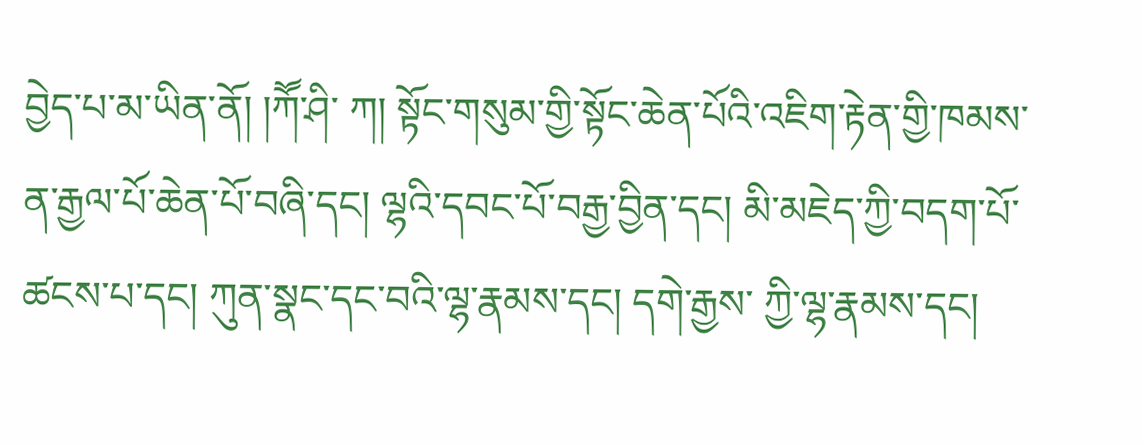བྱེད་པ་མ་ཡིན་ནོ། །ཀཽ་ཤི་ ཀ། སྟོང་གསུམ་གྱི་སྟོང་ཆེན་པོའི་འཇིག་རྟེན་གྱི་ཁམས་ན་རྒྱལ་པོ་ཆེན་པོ་བཞི་དང། ལྷའི་དབང་པོ་བརྒྱ་བྱིན་དང། མི་མཇེད་ཀྱི་བདག་པོ་ཚངས་པ་དང། ཀུན་སྣང་དང་བའི་ལྷ་རྣམས་དང། དགེ་རྒྱས་ ཀྱི་ལྷ་རྣམས་དང།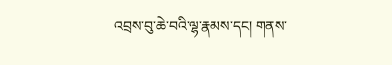འབྲས་བུ་ཆེ་བའི་ལྷ་རྣམས་དང། གནས་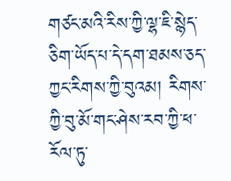གཙང་མའི་རིས་ཀྱི་ལྷ་ཇི་སྙེད་ཅིག་ཡོད་པ་དེ་དག་ཐམས་ཅད་ཀྱང་རིགས་ཀྱི་བུའམ། རིགས་ཀྱི་བུ་མོ་གང་ཤེས་རབ་ཀྱི་ཕ་རོལ་ཏུ་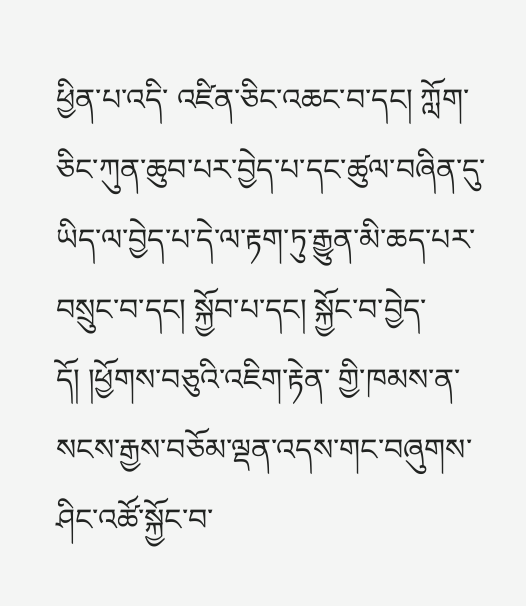ཕྱིན་པ་འདི་ འཛིན་ཅིང་འཆང་བ་དང། ཀློག་ཅིང་ཀུན་ཆུབ་པར་བྱེད་པ་དང་ཚུལ་བཞིན་དུ་ཡིད་ལ་བྱེད་པ་དེ་ལ་རྟག་ཏུ་རྒྱུན་མི་ཆད་པར་བསྲུང་བ་དང། སྐྱོབ་པ་དང། སྐྱོང་བ་བྱེད་དོ། །ཕྱོགས་བཅུའི་འཇིག་རྟེན་ གྱི་ཁམས་ན་སངས་རྒྱས་བཅོམ་ལྡན་འདས་གང་བཞུགས་ཤིང་འཚོ་སྐྱོང་བ་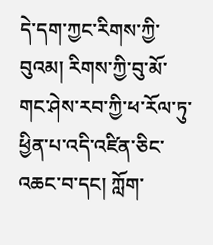དེ་དག་ཀྱང་རིགས་ཀྱི་བུའམ། རིགས་ཀྱི་བུ་མོ་གང་ཤེས་རབ་ཀྱི་ཕ་རོལ་ཏུ་ཕྱིན་པ་འདི་འཛིན་ཅིང་འཆང་བ་དང། ཀློག་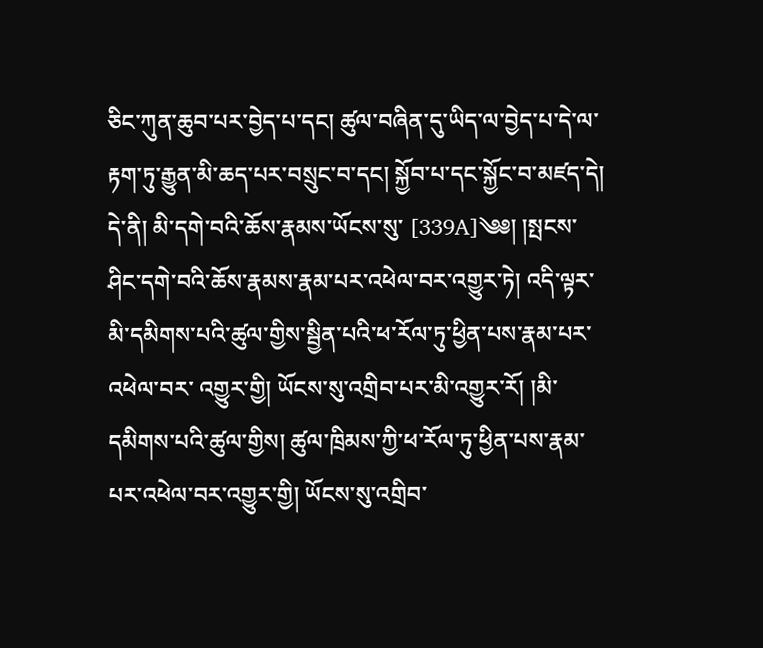ཅིང་ཀུན་ཆུབ་པར་བྱེད་པ་དང། ཚུལ་བཞིན་དུ་ཡིད་ལ་བྱེད་པ་དེ་ལ་རྟག་ཏུ་རྒྱུན་མི་ཆད་པར་བསྲུང་བ་དང། སྐྱོབ་པ་དང་སྐྱོང་བ་མཛད་དེ། དེ་ནི། མི་དགེ་བའི་ཆོས་རྣམས་ཡོངས་སུ་ [339A]༄༅། །སྤངས་ཤིང་དགེ་བའི་ཆོས་རྣམས་རྣམ་པར་འཕེལ་བར་འགྱུར་ཏེ། འདི་ལྟར་མི་དམིགས་པའི་ཚུལ་གྱིས་སྦྱིན་པའི་ཕ་རོལ་ཏུ་ཕྱིན་པས་རྣམ་པར་འཕེལ་བར་ འགྱུར་གྱི། ཡོངས་སུ་འགྲིབ་པར་མི་འགྱུར་རོ། །མི་དམིགས་པའི་ཚུལ་གྱིས། ཚུལ་ཁྲིམས་ཀྱི་ཕ་རོལ་ཏུ་ཕྱིན་པས་རྣམ་པར་འཕེལ་བར་འགྱུར་གྱི། ཡོངས་སུ་འགྲིབ་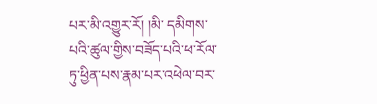པར་མི་འགྱུར་རོ། །མི་ དམིགས་པའི་ཚུལ་གྱིས་བཟོད་པའི་ཕ་རོལ་ཏུ་ཕྱིན་པས་རྣམ་པར་འཕེལ་བར་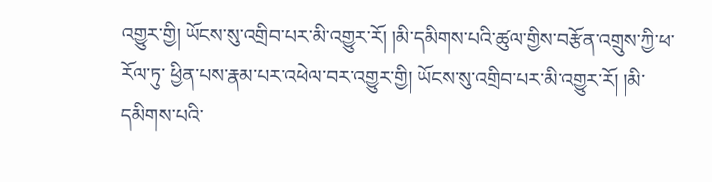འགྱུར་གྱི། ཡོངས་སུ་འགྲིབ་པར་མི་འགྱུར་རོ། །མི་དམིགས་པའི་ཚུལ་གྱིས་བརྩོན་འགྲུས་ཀྱི་ཕ་རོལ་ཏུ་ ཕྱིན་པས་རྣམ་པར་འཕེལ་བར་འགྱུར་གྱི། ཡོངས་སུ་འགྲིབ་པར་མི་འགྱུར་རོ། །མི་དམིགས་པའི་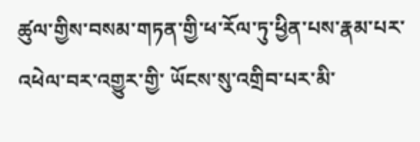ཚུལ་གྱིས་བསམ་གཏན་གྱི་ཕ་རོལ་ཏུ་ཕྱིན་པས་རྣམ་པར་འཕེལ་བར་འགྱུར་གྱི་ ཡོངས་སུ་འགྲིབ་པར་མི་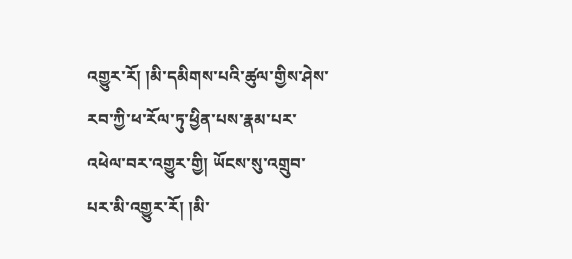འགྱུར་རོ། །མི་དམིགས་པའི་ཚུལ་གྱིས་ཤེས་རབ་ཀྱི་ཕ་རོལ་ཏུ་ཕྱིན་པས་རྣམ་པར་འཕེལ་བར་འགྱུར་གྱི། ཡོངས་སུ་འགྲུབ་པར་མི་འགྱུར་རོ། །མི་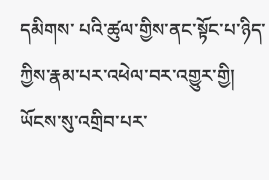དམིགས་ པའི་ཚུལ་གྱིས་ནང་སྟོང་པ་ཉིད་ཀྱིས་རྣམ་པར་འཕེལ་བར་འགྱུར་གྱི། ཡོངས་སུ་འགྲིབ་པར་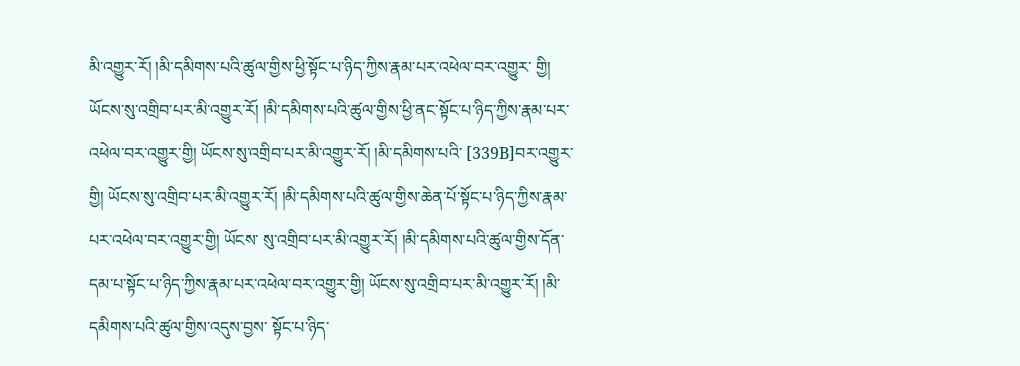མི་འགྱུར་རོ། །མི་དམིགས་པའི་ཚུལ་གྱིས་ཕྱི་སྟོང་པ་ཉིད་ཀྱིས་རྣམ་པར་འཕེལ་བར་འགྱུར་ གྱི། ཡོངས་སུ་འགྲིབ་པར་མི་འགྱུར་རོ། །མི་དམིགས་པའི་ཚུལ་གྱིས་ཕྱི་ནང་སྟོང་པ་ཉིད་ཀྱིས་རྣམ་པར་འཕེལ་བར་འགྱུར་གྱི། ཡོངས་སུ་འགྲིབ་པར་མི་འགྱུར་རོ། །མི་དམིགས་པའི་ [339B]བར་འགྱུར་གྱི། ཡོངས་སུ་འགྲིབ་པར་མི་འགྱུར་རོ། །མི་དམིགས་པའི་ཚུལ་གྱིས་ཆེན་པོ་སྟོང་པ་ཉིད་ཀྱིས་རྣམ་པར་འཕེལ་བར་འགྱུར་གྱི། ཡོངས་ སུ་འགྲིབ་པར་མི་འགྱུར་རོ། །མི་དམིགས་པའི་ཚུལ་གྱིས་དོན་དམ་པ་སྟོང་པ་ཉིད་ཀྱིས་རྣམ་པར་འཕེལ་བར་འགྱུར་གྱི། ཡོངས་སུ་འགྲིབ་པར་མི་འགྱུར་རོ། །མི་དམིགས་པའི་ཚུལ་གྱིས་འདུས་བྱས་ སྟོང་པ་ཉིད་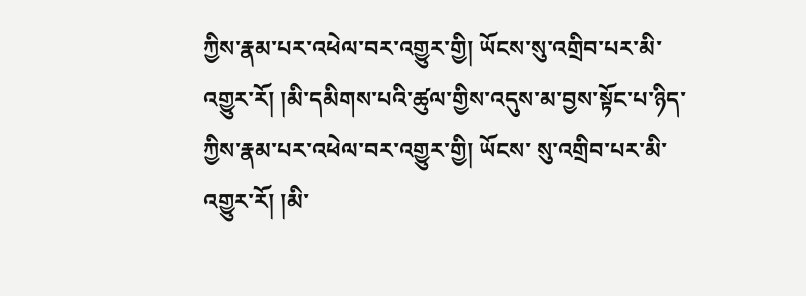ཀྱིས་རྣམ་པར་འཕེལ་བར་འགྱུར་གྱི། ཡོངས་སུ་འགྲིབ་པར་མི་འགྱུར་རོ། །མི་དམིགས་པའི་ཚུལ་གྱིས་འདུས་མ་བྱས་སྟོང་པ་ཉིད་ཀྱིས་རྣམ་པར་འཕེལ་བར་འགྱུར་གྱི། ཡོངས་ སུ་འགྲིབ་པར་མི་འགྱུར་རོ། །མི་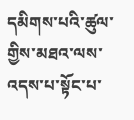དམིགས་པའི་ཚུལ་གྱིས་མཐའ་ལས་འདས་པ་སྟོང་པ་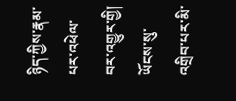ཉིད་ཀྱིས་རྣམ་པར་འཕེལ་བར་འགྱུར་གྱི། ཡོངས་སུ་འགྲིབ་པར་མི་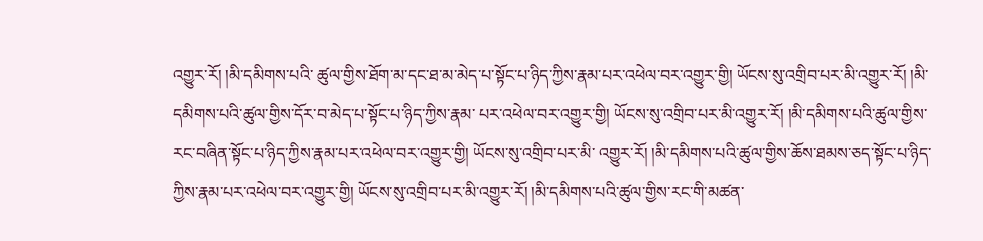འགྱུར་རོ། །མི་དམིགས་པའི་ ཚུལ་གྱིས་ཐོག་མ་དང་ཐ་མ་མེད་པ་སྟོང་པ་ཉིད་ཀྱིས་རྣམ་པར་འཕེལ་བར་འགྱུར་གྱི། ཡོངས་སུ་འགྲིབ་པར་མི་འགྱུར་རོ། །མི་དམིགས་པའི་ཚུལ་གྱིས་དོར་བ་མེད་པ་སྟོང་པ་ཉིད་ཀྱིས་རྣམ་ པར་འཕེལ་བར་འགྱུར་གྱི། ཡོངས་སུ་འགྲིབ་པར་མི་འགྱུར་རོ། །མི་དམིགས་པའི་ཚུལ་གྱིས་རང་བཞིན་སྟོང་པ་ཉིད་ཀྱིས་རྣམ་པར་འཕེལ་བར་འགྱུར་གྱི། ཡོངས་སུ་འགྲིབ་པར་མི་ འགྱུར་རོ། །མི་དམིགས་པའི་ཚུལ་གྱིས་ཆོས་ཐམས་ཅད་སྟོང་པ་ཉིད་ཀྱིས་རྣམ་པར་འཕེལ་བར་འགྱུར་གྱི། ཡོངས་སུ་འགྲིབ་པར་མི་འགྱུར་རོ། །མི་དམིགས་པའི་ཚུལ་གྱིས་རང་གི་མཚན་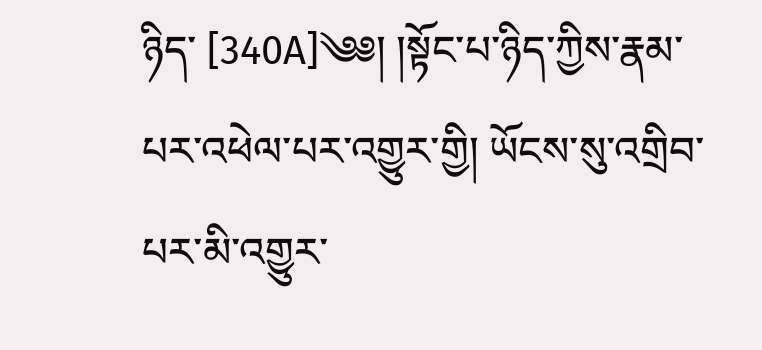ཉིད་ [340A]༄༅། །སྟོང་པ་ཉིད་ཀྱིས་རྣམ་པར་འཕེལ་པར་འགྱུར་གྱི། ཡོངས་སུ་འགྲིབ་པར་མི་འགྱུར་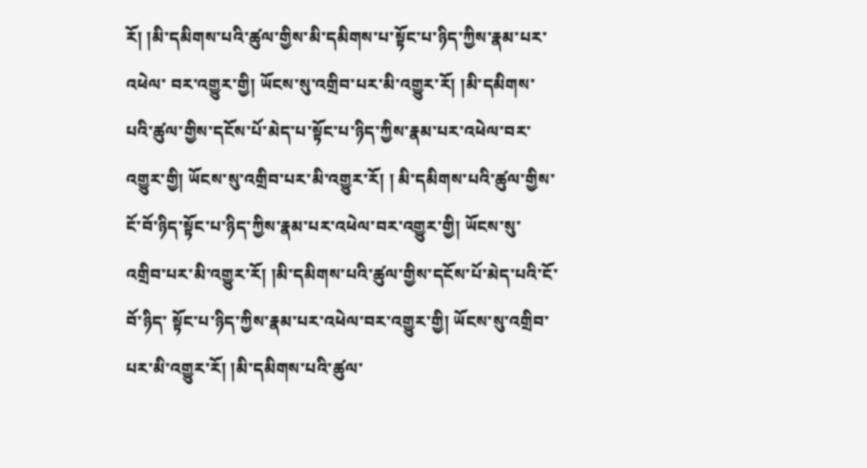རོ། །མི་དམིགས་པའི་ཚུལ་གྱིས་མི་དམིགས་པ་སྟོང་པ་ཉིད་ཀྱིས་རྣམ་པར་འཕེལ་ བར་འགྱུར་གྱི། ཡོངས་སུ་འགྲིབ་པར་མི་འགྱུར་རོ། །མི་དམིགས་པའི་ཚུལ་གྱིས་དངོས་པོ་མེད་པ་སྟོང་པ་ཉིད་ཀྱིས་རྣམ་པར་འཕེལ་བར་འགྱུར་གྱི། ཡོངས་སུ་འགྲིབ་པར་མི་འགྱུར་རོ། ། མི་དམིགས་པའི་ཚུལ་གྱིས་ངོ་བོ་ཉིད་སྟོང་པ་ཉིད་ཀྱིས་རྣམ་པར་འཕེལ་བར་འགྱུར་གྱི། ཡོངས་སུ་འགྲིབ་པར་མི་འགྱུར་རོ། །མི་དམིགས་པའི་ཚུལ་གྱིས་དངོས་པོ་མེད་པའི་ངོ་བོ་ཉིད་ སྟོང་པ་ཉིད་ཀྱིས་རྣམ་པར་འཕེལ་བར་འགྱུར་གྱི། ཡོངས་སུ་འགྲིབ་པར་མི་འགྱུར་རོ། །མི་དམིགས་པའི་ཚུལ་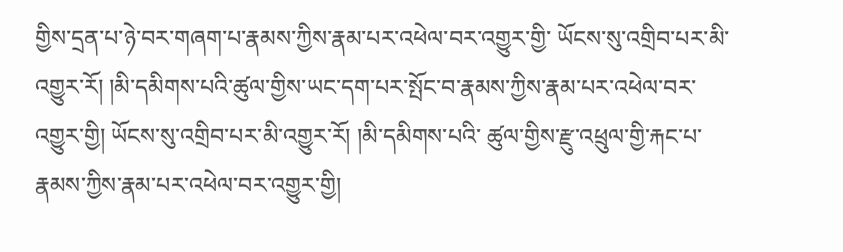གྱིས་དྲན་པ་ཉེ་བར་གཞག་པ་རྣམས་ཀྱིས་རྣམ་པར་འཕེལ་བར་འགྱུར་གྱི་ ཡོངས་སུ་འགྲིབ་པར་མི་འགྱུར་རོ། །མི་དམིགས་པའི་ཚུལ་གྱིས་ཡང་དག་པར་སྤོང་བ་རྣམས་ཀྱིས་རྣམ་པར་འཕེལ་བར་འགྱུར་གྱི། ཡོངས་སུ་འགྲིབ་པར་མི་འགྱུར་རོ། །མི་དམིགས་པའི་ ཚུལ་གྱིས་རྫུ་འཕྲུལ་གྱི་རྐང་པ་རྣམས་ཀྱིས་རྣམ་པར་འཕེལ་བར་འགྱུར་གྱི།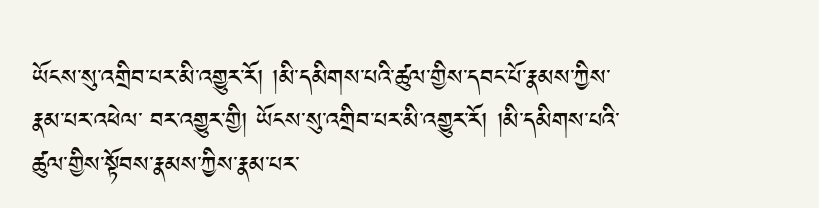ཡོངས་སུ་འགྲིབ་པར་མི་འགྱུར་རོ། །མི་དམིགས་པའི་ཚུལ་གྱིས་དབང་པོ་རྣམས་ཀྱིས་རྣམ་པར་འཕེལ་ བར་འགྱུར་གྱི། ཡོངས་སུ་འགྲིབ་པར་མི་འགྱུར་རོ། །མི་དམིགས་པའི་ཚུལ་གྱིས་སྟོབས་རྣམས་ཀྱིས་རྣམ་པར་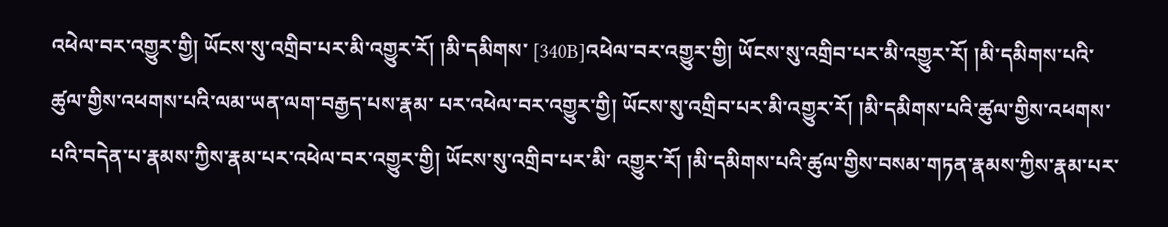འཕེལ་བར་འགྱུར་གྱི། ཡོངས་སུ་འགྲིབ་པར་མི་འགྱུར་རོ། །མི་དམིགས་ [340B]འཕེལ་བར་འགྱུར་གྱི། ཡོངས་སུ་འགྲིབ་པར་མི་འགྱུར་རོ། །མི་དམིགས་པའི་ཚུལ་གྱིས་འཕགས་པའི་ལམ་ཡན་ལག་བརྒྱད་པས་རྣམ་ པར་འཕེལ་བར་འགྱུར་གྱི། ཡོངས་སུ་འགྲིབ་པར་མི་འགྱུར་རོ། །མི་དམིགས་པའི་ཚུལ་གྱིས་འཕགས་པའི་བདེན་པ་རྣམས་ཀྱིས་རྣམ་པར་འཕེལ་བར་འགྱུར་གྱི། ཡོངས་སུ་འགྲིབ་པར་མི་ འགྱུར་རོ། །མི་དམིགས་པའི་ཚུལ་གྱིས་བསམ་གཏན་རྣམས་ཀྱིས་རྣམ་པར་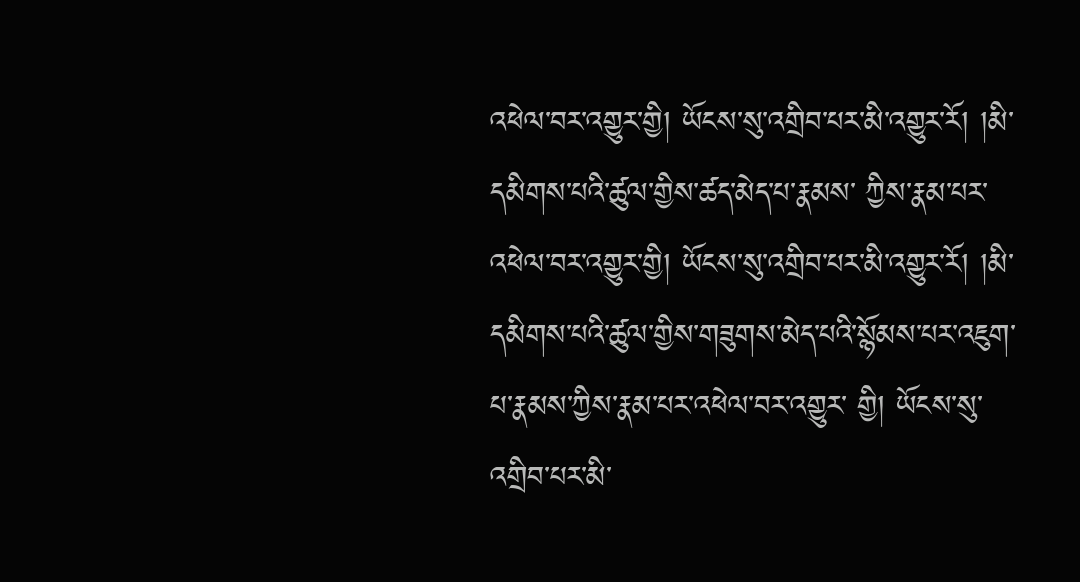འཕེལ་བར་འགྱུར་གྱི། ཡོངས་སུ་འགྲིབ་པར་མི་འགྱུར་རོ། །མི་དམིགས་པའི་ཚུལ་གྱིས་ཚད་མེད་པ་རྣམས་ ཀྱིས་རྣམ་པར་འཕེལ་བར་འགྱུར་གྱི། ཡོངས་སུ་འགྲིབ་པར་མི་འགྱུར་རོ། །མི་དམིགས་པའི་ཚུལ་གྱིས་གཟུགས་མེད་པའི་སྙོམས་པར་འཇུག་པ་རྣམས་ཀྱིས་རྣམ་པར་འཕེལ་བར་འགྱུར་ གྱི། ཡོངས་སུ་འགྲིབ་པར་མི་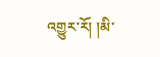འགྱུར་རོ། །མི་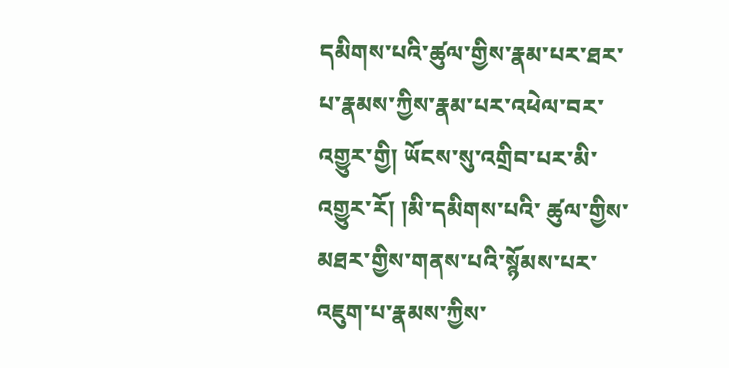དམིགས་པའི་ཚུལ་གྱིས་རྣམ་པར་ཐར་པ་རྣམས་ཀྱིས་རྣམ་པར་འཕེལ་བར་འགྱུར་གྱི། ཡོངས་སུ་འགྲིབ་པར་མི་འགྱུར་རོ། །མི་དམིགས་པའི་ ཚུལ་གྱིས་མཐར་གྱིས་གནས་པའི་སྙོམས་པར་འཇུག་པ་རྣམས་ཀྱིས་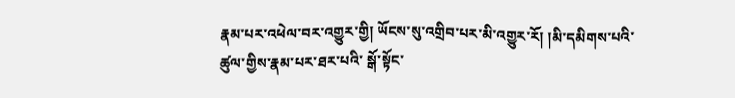རྣམ་པར་འཕེལ་བར་འགྱུར་གྱི། ཡོངས་སུ་འགྲིབ་པར་མི་འགྱུར་རོ། །མི་དམིགས་པའི་ཚུལ་གྱིས་རྣམ་པར་ཐར་པའི་ སྒོ་སྟོང་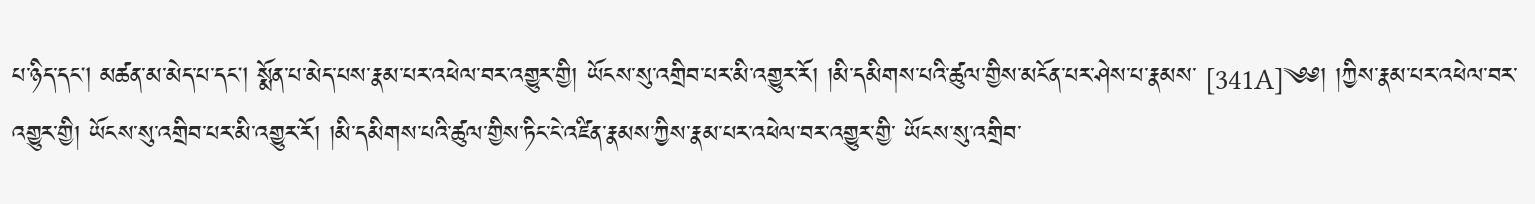པ་ཉིད་དང། མཚན་མ་མེད་པ་དང། སྨོན་པ་མེད་པས་རྣམ་པར་འཕེལ་བར་འགྱུར་གྱི། ཡོངས་སུ་འགྲིབ་པར་མི་འགྱུར་རོ། །མི་དམིགས་པའི་ཚུལ་གྱིས་མངོན་པར་ཤེས་པ་རྣམས་ [341A]༄༅། །ཀྱིས་རྣམ་པར་འཕེལ་བར་འགྱུར་གྱི། ཡོངས་སུ་འགྲིབ་པར་མི་འགྱུར་རོ། །མི་དམིགས་པའི་ཚུལ་གྱིས་ཏིང་ངེ་འཛིན་རྣམས་ཀྱིས་རྣམ་པར་འཕེལ་བར་འགྱུར་གྱི་ ཡོངས་སུ་འགྲིབ་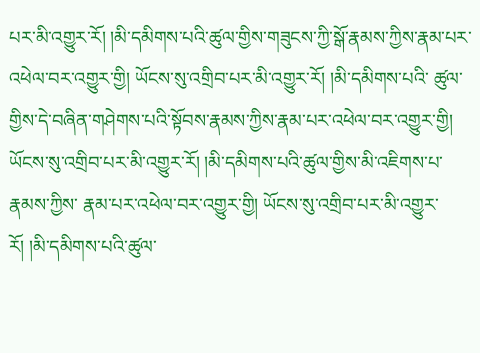པར་མི་འགྱུར་རོ། །མི་དམིགས་པའི་ཚུལ་གྱིས་གཟུངས་ཀྱི་སྒོ་རྣམས་ཀྱིས་རྣམ་པར་འཕེལ་བར་འགྱུར་གྱི། ཡོངས་སུ་འགྲིབ་པར་མི་འགྱུར་རོ། །མི་དམིགས་པའི་ ཚུལ་གྱིས་དེ་བཞིན་གཤེགས་པའི་སྟོབས་རྣམས་ཀྱིས་རྣམ་པར་འཕེལ་བར་འགྱུར་གྱི། ཡོངས་སུ་འགྲིབ་པར་མི་འགྱུར་རོ། །མི་དམིགས་པའི་ཚུལ་གྱིས་མི་འཇིགས་པ་རྣམས་ཀྱིས་ རྣམ་པར་འཕེལ་བར་འགྱུར་གྱི། ཡོངས་སུ་འགྲིབ་པར་མི་འགྱུར་རོ། །མི་དམིགས་པའི་ཚུལ་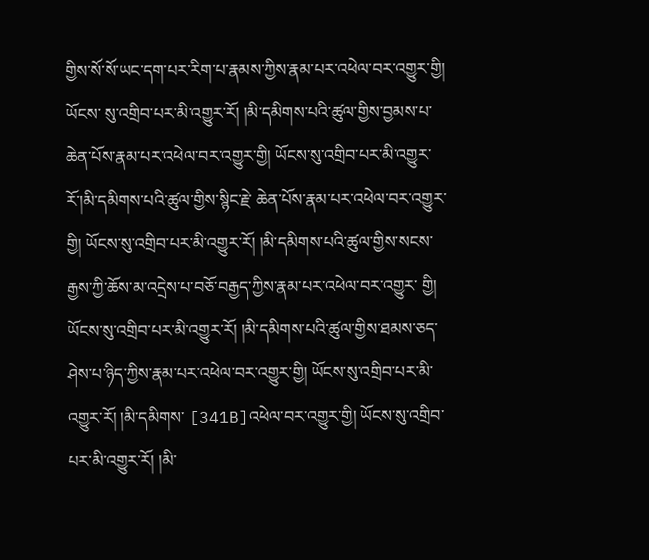གྱིས་སོ་སོ་ཡང་དག་པར་རིག་པ་རྣམས་ཀྱིས་རྣམ་པར་འཕེལ་བར་འགྱུར་གྱི། ཡོངས་ སུ་འགྲིབ་པར་མི་འགྱུར་རོ། །མི་དམིགས་པའི་ཚུལ་གྱིས་བྱམས་པ་ཆེན་པོས་རྣམ་པར་འཕེལ་བར་འགྱུར་གྱི། ཡོངས་སུ་འགྲིབ་པར་མི་འགྱུར་རོ་།མི་དམིགས་པའི་ཚུལ་གྱིས་སྙིང་རྗེ་ ཆེན་པོས་རྣམ་པར་འཕེལ་བར་འགྱུར་གྱི། ཡོངས་སུ་འགྲིབ་པར་མི་འགྱུར་རོ། །མི་དམིགས་པའི་ཚུལ་གྱིས་སངས་རྒྱས་ཀྱི་ཆོས་མ་འདྲེས་པ་བཅོ་བརྒྱད་ཀྱིས་རྣམ་པར་འཕེལ་བར་འགྱུར་ གྱི། ཡོངས་སུ་འགྲིབ་པར་མི་འགྱུར་རོ། །མི་དམིགས་པའི་ཚུལ་གྱིས་ཐམས་ཅད་ཤེས་པ་ཉིད་ཀྱིས་རྣམ་པར་འཕེལ་བར་འགྱུར་གྱི། ཡོངས་སུ་འགྲིབ་པར་མི་འགྱུར་རོ། །མི་དམིགས་ [341B]འཕེལ་བར་འགྱུར་གྱི། ཡོངས་སུ་འགྲིབ་པར་མི་འགྱུར་རོ། །མི་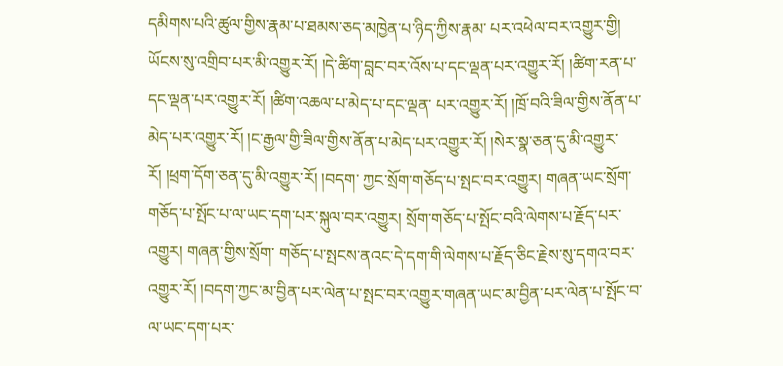དམིགས་པའི་ཚུལ་གྱིས་རྣམ་པ་ཐམས་ཅད་མཁྱེན་པ་ཉིད་ཀྱིས་རྣམ་ པར་འཕེལ་བར་འགྱུར་གྱི། ཡོངས་སུ་འགྲིབ་པར་མི་འགྱུར་རོ། །དེ་ཚིག་བླང་བར་འོས་པ་དང་ལྡན་པར་འགྱུར་རོ། །ཚིག་རན་པ་དང་ལྡན་པར་འགྱུར་རོ། །ཚིག་འཆལ་པ་མེད་པ་དང་ལྡན་ པར་འགྱུར་རོ། །ཁྲོ་བའི་ཟིལ་གྱིས་ནོན་པ་མེད་པར་འགྱུར་རོ། །ང་རྒྱལ་གྱི་ཟིལ་གྱིས་ནོན་པ་མེད་པར་འགྱུར་རོ། །སེར་སྣ་ཅན་དུ་མི་འགྱུར་རོ། །ཕྲག་དོག་ཅན་དུ་མི་འགྱུར་རོ། །བདག་ ཀྱང་སྲོག་གཅོད་པ་སྤང་བར་འགྱུར། གཞན་ཡང་སྲོག་གཅོད་པ་སྤོང་པ་ལ་ཡང་དག་པར་སྐུལ་བར་འགྱུར། སྲོག་གཅོད་པ་སྤོང་བའི་ལེགས་པ་རྗོད་པར་འགྱུར། གཞན་གྱིས་སྲོག་ གཅོད་པ་སྤངས་ནའང་དེ་དག་གི་ལེགས་པ་རྗོད་ཅིང་རྗེས་སུ་དགའ་བར་འགྱུར་རོ། །བདག་ཀྱང་མ་བྱིན་པར་ལེན་པ་སྤང་བར་འགྱུར་གཞན་ཡང་མ་བྱིན་པར་ལེན་པ་སྤོང་བ་ལ་ཡང་དག་པར་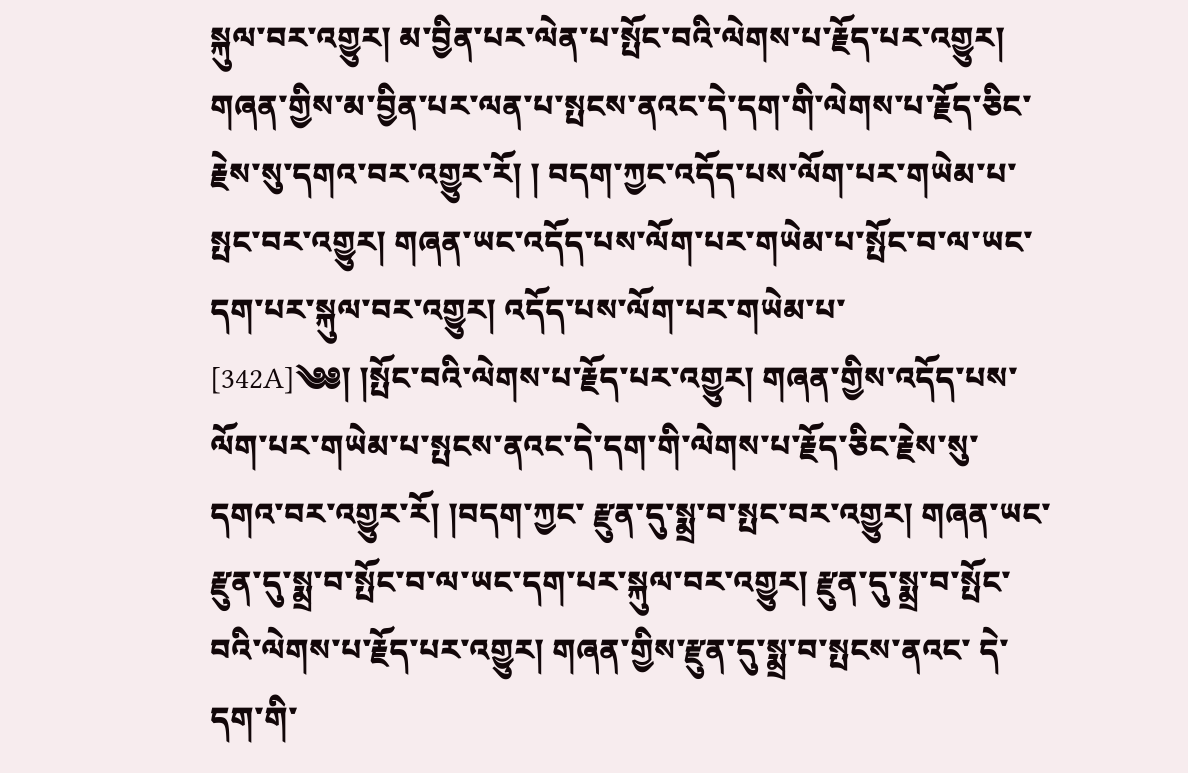སྐུལ་བར་འགྱུར། མ་བྱིན་པར་ལེན་པ་སྤོང་བའི་ལེགས་པ་རྗོད་པར་འགྱུར། གཞན་གྱིས་མ་བྱིན་པར་ལན་པ་སྤངས་ནའང་དེ་དག་གི་ལེགས་པ་རྗོད་ཅིང་རྗེས་སུ་དགའ་བར་འགྱུར་རོ། ། བདག་ཀྱང་འདོད་པས་ལོག་པར་གཡེམ་པ་སྤང་བར་འགྱུར། གཞན་ཡང་འདོད་པས་ལོག་པར་གཡེམ་པ་སྤོང་བ་ལ་ཡང་དག་པར་སྐུལ་བར་འགྱུར། འདོད་པས་ལོག་པར་གཡེམ་པ་ [342A]༄༅། །སྤོང་བའི་ལེགས་པ་རྗོད་པར་འགྱུར། གཞན་གྱིས་འདོད་པས་ལོག་པར་གཡེམ་པ་སྤངས་ནའང་དེ་དག་གི་ལེགས་པ་རྗོད་ཅིང་རྗེས་སུ་དགའ་བར་འགྱུར་རོ། །བདག་ཀྱང་ རྫུན་དུ་སྨྲ་བ་སྤང་བར་འགྱུར། གཞན་ཡང་རྫུན་དུ་སྨྲ་བ་སྤོང་བ་ལ་ཡང་དག་པར་སྐུལ་བར་འགྱུར། རྫུན་དུ་སྨྲ་བ་སྤོང་བའི་ལེགས་པ་རྗོད་པར་འགྱུར། གཞན་གྱིས་རྫུན་དུ་སྨྲ་བ་སྤངས་ནའང་ དེ་དག་གི་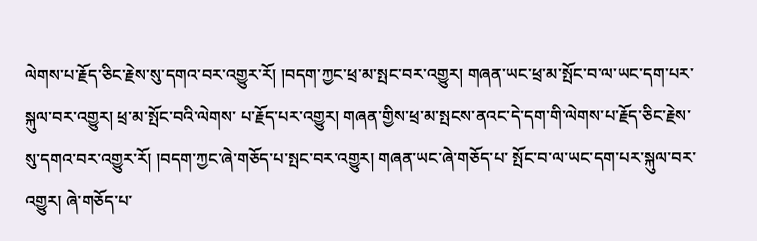ལེགས་པ་རྗོད་ཅིང་རྗེས་སུ་དགའ་བར་འགྱུར་རོ། །བདག་ཀྱང་ཕྲ་མ་སྤང་བར་འགྱུར། གཞན་ཡང་ཕྲ་མ་སྤོང་བ་ལ་ཡང་དག་པར་སྐུལ་བར་འགྱུར། ཕྲ་མ་སྤོང་བའི་ལེགས་ པ་རྗོད་པར་འགྱུར། གཞན་གྱིས་ཕྲ་མ་སྤངས་ནའང་དེ་དག་གི་ལེགས་པ་རྗོད་ཅིང་རྗེས་སུ་དགའ་བར་འགྱུར་རོ། །བདག་ཀྱང་ཞེ་གཅོད་པ་སྤང་བར་འགྱུར། གཞན་ཡང་ཞེ་གཅོད་པ་ སྤོང་བ་ལ་ཡང་དག་པར་སྐུལ་བར་འགྱུར། ཞེ་གཅོད་པ་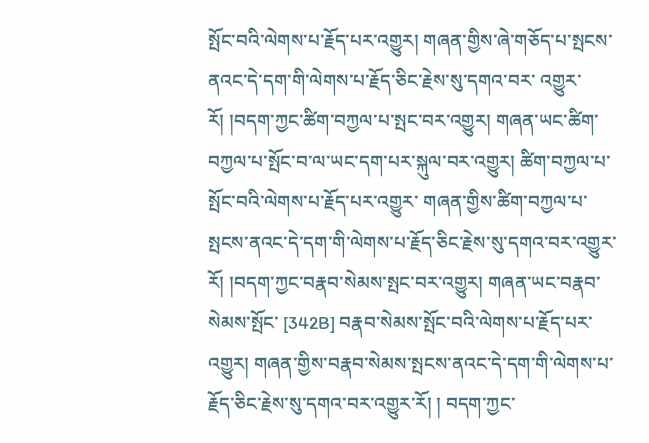སྤོང་བའི་ལེགས་པ་རྗོད་པར་འགྱུར། གཞན་གྱིས་ཞེ་གཅོད་པ་སྤངས་ནའང་དེ་དག་གི་ལེགས་པ་རྗོད་ཅིང་རྗེས་སུ་དགའ་བར་ འགྱུར་རོ། །བདག་ཀྱང་ཚིག་བཀྱལ་པ་སྤང་བར་འགྱུར། གཞན་ཡང་ཚིག་བཀྱལ་པ་སྤོང་བ་ལ་ཡང་དག་པར་སྐུལ་བར་འགྱུར། ཚིག་བཀྱལ་པ་སྤོང་བའི་ལེགས་པ་རྗོད་པར་འགྱུར་ གཞན་གྱིས་ཚིག་བཀྱལ་པ་སྤངས་ནའང་དེ་དག་གི་ལེགས་པ་རྗོད་ཅིང་རྗེས་སུ་དགའ་བར་འགྱུར་རོ། །བདག་ཀྱང་བརྣབ་སེམས་སྤང་བར་འགྱུར། གཞན་ཡང་བརྣབ་སེམས་སྤོང་ [342B] བརྣབ་སེམས་སྤོང་བའི་ལེགས་པ་རྗོད་པར་འགྱུར། གཞན་གྱིས་བརྣབ་སེམས་སྤངས་ནའང་དེ་དག་གི་ལེགས་པ་རྗོད་ཅིང་རྗེས་སུ་དགའ་བར་འགྱུར་རོ། ། བདག་ཀྱང་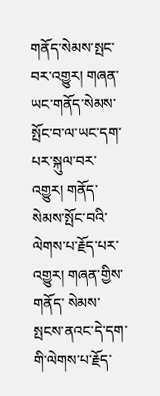གནོད་སེམས་སྤང་བར་འགྱུར། གཞན་ཡང་གནོད་སེམས་སྤོང་བ་ལ་ཡང་དག་པར་སྐུལ་བར་འགྱུར། གནོད་སེམས་སྤོང་བའི་ལེགས་པ་རྗོད་པར་འགྱུར། གཞན་གྱིས་གནོད་ སེམས་སྤངས་ནའང་དེ་དག་གི་ལེགས་པ་རྗོད་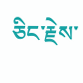ཅིང་རྗེས་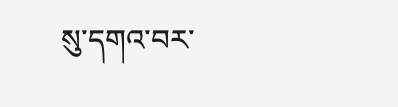སུ་དགའ་བར་